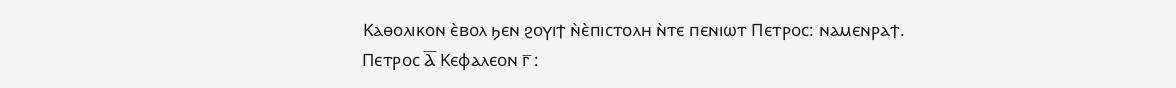Ⲕⲁⲑⲟⲗⲓⲕⲟⲛ ⲉ̀ⲃⲟⲗ ϧⲉⲛ ϩⲟⲩⲓϯ ⲛ̀ⲉ̀ⲡⲓⲥⲧⲟⲗⲏ ⲛ̀ⲧⲉ ⲡⲉⲛⲓⲱⲧ Ⲡⲉⲧⲣⲟⲥ: ⲛⲁⲙⲉⲛⲣⲁϯ.
Ⲡⲉⲧⲣⲟⲥ Ⲁ̅ Ⲕⲉⲫⲁⲗⲉⲟⲛ ⲅ̅ :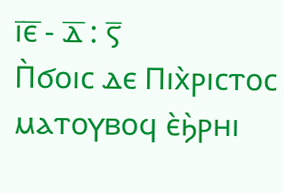ⲓ̅ⲉ̅ - ⲇ̅ : ⲋ̅
Ⲡ̀ϭⲟⲓⲥ ⲇⲉ Ⲡⲓⲭ̀ⲣⲓⲥⲧⲟⲥ ⲙⲁⲧⲟⲩⲃⲟϥ ⲉ̀ϧ̀ⲣⲏⲓ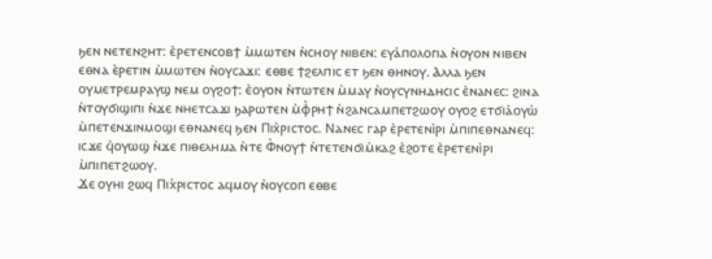ϧⲉⲛ ⲛⲉⲧⲉⲛϩⲏⲧ: ⲉ̀ⲣⲉⲧⲉⲛⲥⲟⲃϯ ⲙ̀ⲙⲱⲧⲉⲛ ⲛ̀ⲥⲏⲟⲩ ⲛⲓⲃⲉⲛ: ⲉⲩⲁ̀ⲡⲟⲗⲟⲅⲓⲁ ⲛ̀ⲟⲩⲟⲛ ⲛⲓⲃⲉⲛ ⲉⲑⲛⲁ ⲉ̀ⲣⲉⲧⲓⲛ ⲙ̀ⲙⲱⲧⲉⲛ ⲛ̀ⲟⲩⲥⲁϫⲓ: ⲉⲑⲃⲉ ϯϩⲉⲗⲡⲓⲥ ⲉⲧ ϧⲉⲛ ⲑⲏⲛⲟⲩ. Ⲁⲗⲗⲁ ϧⲉⲛ ⲟⲩⲙⲉⲧⲣⲉⲙⲣⲁⲩϣ ⲛⲉⲙ ⲟⲩϩⲟϯ: ⲉ̀ⲟⲩⲟⲛ ⲛ̀ⲧⲱⲧⲉⲛ ⲙ̀ⲙⲁⲩ ⲛ̀ⲟⲩⲥⲩⲛⲏⲇⲏⲥⲓⲥ ⲉ̀ⲛⲁⲛⲉⲥ: ϩⲓⲛⲁ ⲛ̀ⲧⲟⲩϭⲓϣⲓⲡⲓ ⲛ̀ϫⲉ ⲛⲏⲉⲧⲥⲁϫⲓ ϧⲁⲣⲱⲧⲉⲛ ⲙ̀ⲫ̀ⲣⲏϯ ⲛ̀ϩⲁⲛⲥⲁⲙⲡⲉⲧϩⲱⲟⲩ ⲟⲩⲟϩ ⲉⲧϭⲓⲁ̀ⲟⲩⲱ̀ ⲙ̀ⲡⲉⲧⲉⲛϫⲓⲛⲙⲟϣⲓ ⲉⲑⲛⲁⲛⲉϥ ϧⲉⲛ Ⲡⲓⲭ̀ⲣⲓⲥⲧⲟⲥ. Ⲛⲁⲛⲉⲥ ⲅⲁⲣ ⲉ̀ⲣⲉⲧⲉⲛⲓ̀ⲣⲓ ⲙ̀ⲡⲓⲡⲉⲑⲛⲁⲛⲉϥ: ⲓⲥϫⲉ ϥ̀ⲟⲩⲱϣ ⲛ̀ϫⲉ ⲡⲓⲑⲉⲗⲏⲙⲁ ⲛ̀ⲧⲉ Ⲫ̀ⲛⲟⲩϯ ⲛ̀ⲧⲉⲧⲉⲛϭⲓⲙ̀ⲕⲁϩ ⲉ̀ϩⲟⲧⲉ ⲉ̀ⲣⲉⲧⲉⲛⲓ̀ⲣⲓ ⲙ̀ⲡⲓⲡⲉⲧϩⲱⲟⲩ.
Ϫⲉ ⲟⲩⲏⲓ ϩⲱϥ Ⲡⲓⲭ̀ⲣⲓⲥⲧⲟⲥ ⲁϥⲙⲟⲩ ⲛ̀ⲟⲩⲥⲟⲡ ⲉⲑⲃⲉ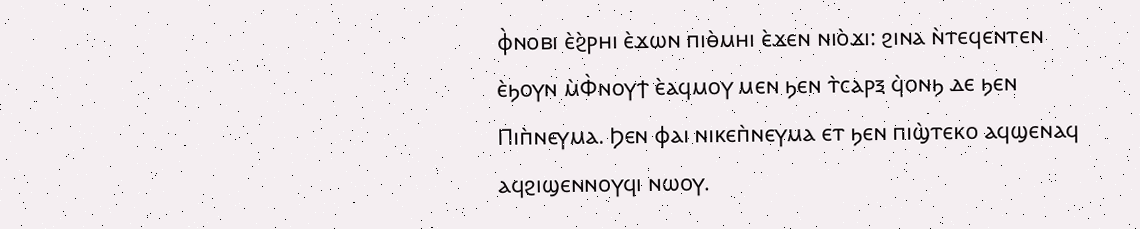ⲫ̀ⲛⲟⲃⲓ ⲉ̀ϩ̀ⲣⲏⲓ ⲉ̀ϫⲱⲛ ⲡⲓⲑ̀ⲙⲏⲓ ⲉ̀ϫⲉⲛ ⲛⲓⲟ̀ϫⲓ: ϩⲓⲛⲁ ⲛ̀ⲧⲉϥⲉⲛⲧⲉⲛ ⲉ̀ϧⲟⲩⲛ ⲙ̀Ⲫ̀ⲛⲟⲩϯ ⲉ̀ⲁϥⲙⲟⲩ ⲙⲉⲛ ϧⲉⲛ ⲧ̀ⲥⲁⲣⲝ ϥ̀ⲟⲛϧ ⲇⲉ ϧⲉⲛ Ⲡⲓⲡ̀ⲛⲉⲩⲙⲁ. Ϧⲉⲛ ⲫⲁⲓ ⲛⲓⲕⲉⲡ̀ⲛⲉⲩⲙⲁ ⲉⲧ ϧⲉⲛ ⲡⲓϣ̀ⲧⲉⲕⲟ ⲁϥϣⲉⲛⲁϥ ⲁϥϩⲓϣⲉⲛⲛⲟⲩϥⲓ ⲛⲱⲟⲩ.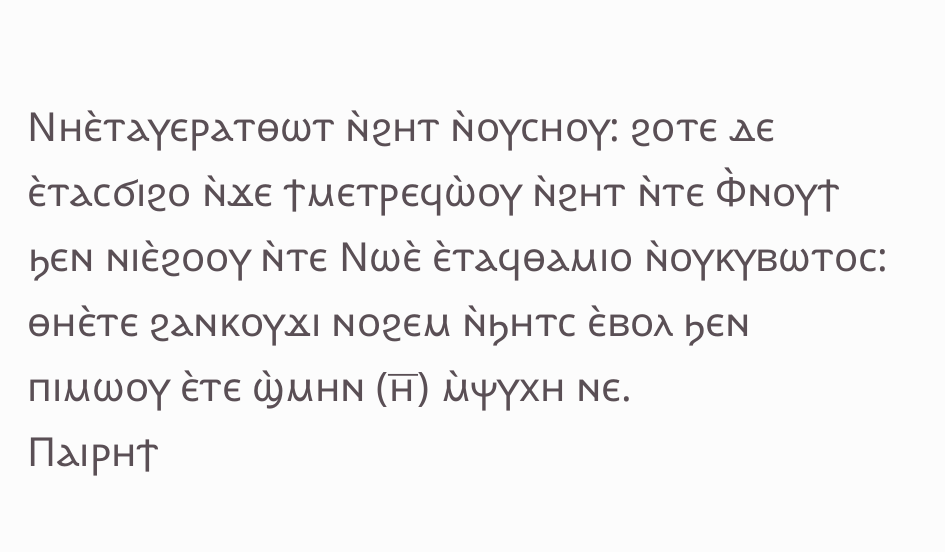Ⲛⲏⲉ̀ⲧⲁⲩⲉⲣⲁⲧⲑⲱⲧ ⲛ̀ϩⲏⲧ ⲛ̀ⲟⲩⲥⲏⲟⲩ: ϩⲟⲧⲉ ⲇⲉ ⲉ̀ⲧⲁⲥϭⲓϩⲟ ⲛ̀ϫⲉ ϯⲙⲉⲧⲣⲉϥⲱ̀ⲟⲩ ⲛ̀ϩⲏⲧ ⲛ̀ⲧⲉ Ⲫ̀ⲛⲟⲩϯ ϧⲉⲛ ⲛⲓⲉ̀ϩⲟⲟⲩ ⲛ̀ⲧⲉ Ⲛⲱⲉ̀ ⲉ̀ⲧⲁϥⲑⲁⲙⲓⲟ ⲛ̀ⲟⲩⲕⲩⲃⲱⲧⲟⲥ: ⲑⲏⲉ̀ⲧⲉ ϩⲁⲛⲕⲟⲩϫⲓ ⲛⲟϩⲉⲙ ⲛ̀ϧⲏⲧⲥ ⲉ̀ⲃⲟⲗ ϧⲉⲛ ⲡⲓⲙⲱⲟⲩ ⲉ̀ⲧⲉ ϣ̀ⲙⲏⲛ (ⲏ̅) ⲙ̀ⲯⲩⲭⲏ ⲛⲉ.
Ⲡⲁⲓⲣⲏϯ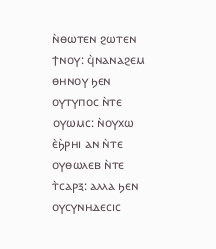ⲛ̀ⲑⲱⲧⲉⲛ ϩⲱⲧⲉⲛ ϯⲛⲟⲩ: ϥ̀ⲛⲁⲛⲁϩⲉⲙ ⲑⲏⲛⲟⲩ ϧⲉⲛ ⲟⲩⲧⲩⲡⲟⲥ ⲛ̀ⲧⲉ ⲟⲩⲱⲙⲥ: ⲛ̀ⲟⲩⲭⲱ ⲉ̀ϧ̀ⲣⲏⲓ ⲁⲛ ⲛ̀ⲧⲉ ⲟⲩⲑⲱⲗⲉⲃ ⲛ̀ⲧⲉ ⲧ̀ⲥⲁⲣⲝ: ⲁⲗⲗⲁ ϧⲉⲛ ⲟⲩⲥⲩⲛⲏⲇⲉⲥⲓⲥ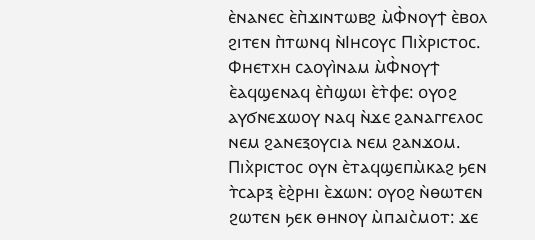ⲉ̀ⲛⲁⲛⲉⲥ ⲉ̀ⲡ̀ϫⲓⲛⲧⲱⲃϩ ⲙ̀Ⲫ̀ⲛⲟⲩϯ ⲉ̀ⲃⲟⲗ ϩⲓⲧⲉⲛ ⲡ̀ⲧⲱⲛϥ ⲛ̀Ⲓⲏⲥⲟⲩⲥ Ⲡⲓⲭ̀ⲣⲓⲥⲧⲟⲥ. Ⲫⲏⲉⲧⲭⲏ ⲥⲁⲟⲩⲓ̀ⲛⲁⲙ ⲙ̀Ⲫ̀ⲛⲟⲩϯ ⲉ̀ⲁϥϣⲉⲛⲁϥ ⲉ̀ⲡ̀ϣⲱⲓ ⲉ̀ⲧ̀ⲫⲉ: ⲟⲩⲟϩ ⲁⲩϭⲛⲉϫⲱⲟⲩ ⲛⲁϥ ⲛ̀ϫⲉ ϩⲁⲛⲁⲅⲅⲉⲗⲟⲥ ⲛⲉⲙ ϩⲁⲛⲉⲝⲟⲩⲥⲓⲁ ⲛⲉⲙ ϩⲁⲛϫⲟⲙ.
Ⲡⲓⲭ̀ⲣⲓⲥⲧⲟⲥ ⲟⲩⲛ ⲉ̀ⲧⲁϥϣⲉⲡⲙ̀ⲕⲁϩ ϧⲉⲛ ⲧ̀ⲥⲁⲣⲝ ⲉ̀ϩ̀ⲣⲏⲓ ⲉ̀ϫⲱⲛ: ⲟⲩⲟϩ ⲛ̀ⲑⲱⲧⲉⲛ ϩⲱⲧⲉⲛ ϧⲉⲕ ⲑⲏⲛⲟⲩ ⲙ̀ⲡⲁⲓⲥ̀ⲙⲟⲧ: ϫⲉ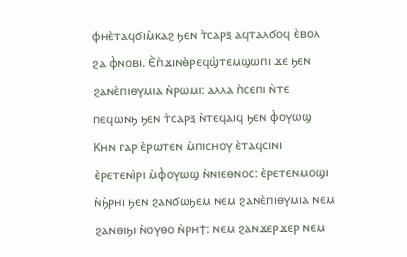ⲫⲏⲉ̀ⲧⲁϥϭⲓⲙ̀ⲕⲁϩ ϧⲉⲛ ⲧ̀ⲥⲁⲣⲝ ⲁϥⲧⲁⲗϭⲟϥ ⲉ̀ⲃⲟⲗ ϩⲁ ⲫ̀ⲛⲟⲃⲓ. Ⲉ̀ⲡ̀ϫⲓⲛⲑ̀ⲣⲉϥϣ̀ⲧⲉⲙϣⲱⲡⲓ ϫⲉ ϧⲉⲛ ϩⲁⲛⲉ̀ⲡⲓⲑⲩⲙⲓⲁ ⲛ̀ⲣⲱⲙⲓ: ⲁⲗⲗⲁ ⲡ̀ⲥⲉⲡⲓ ⲛ̀ⲧⲉ ⲡⲉϥⲱⲛϧ ϧⲉⲛ ⲧ̀ⲥⲁⲣⲝ ⲛ̀ⲧⲉϥⲁⲓϥ ϧⲉⲛ ⲫ̀ⲟⲩⲱϣ Ⲕⲏⲛ ⲅⲁⲣ ⲉ̀ⲣⲱⲧⲉⲛ ⲙ̀ⲡⲓⲥⲏⲟⲩ ⲉ̀ⲧⲁϥⲥⲓⲛⲓ ⲉ̀ⲣⲉⲧⲉⲛⲓ̀ⲣⲓ ⲙ̀ⲫ̀ⲟⲩⲱϣ ⲛ̀ⲛⲓⲉⲑⲛⲟⲥ: ⲉ̀ⲣⲉⲧⲉⲛⲙⲟϣⲓ ⲛ̀ϧ̀ⲣⲏⲓ ϧⲉⲛ ϩⲁⲛϭⲱϧⲉⲙ ⲛⲉⲙ ϩⲁⲛⲉ̀ⲡⲓⲑⲩⲙⲓⲁ ⲛⲉⲙ ϩⲁⲛⲑⲓϧⲓ ⲛ̀ⲟⲩⲑⲟ ⲛ̀ⲣⲏϯ: ⲛⲉⲙ ϩⲁⲛϫⲉⲣϫⲉⲣ ⲛⲉⲙ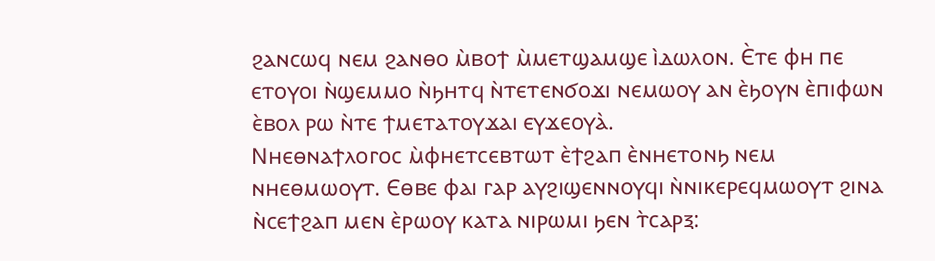ϩⲁⲛⲥⲱϥ ⲛⲉⲙ ϩⲁⲛⲑⲟ ⲙ̀ⲃⲟϯ ⲙ̀ⲙⲉⲧϣⲁⲙϣⲉ ⲓ̀ⲇⲱⲗⲟⲛ. Ⲉ̀ⲧⲉ ⲫⲏ ⲡⲉ ⲉⲧⲟⲩⲟⲓ ⲛ̀ϣⲉⲙⲙⲟ ⲛ̀ϧⲏⲧϥ ⲛ̀ⲧⲉⲧⲉⲛϭⲟϫⲓ ⲛⲉⲙⲱⲟⲩ ⲁⲛ ⲉ̀ϧⲟⲩⲛ ⲉ̀ⲡⲓⲫⲱⲛ ⲉ̀ⲃⲟⲗ ⲣⲱ ⲛ̀ⲧⲉ ϯⲙⲉⲧⲁⲧⲟⲩϫⲁⲓ ⲉⲩϫⲉⲟⲩⲁ̀.
Ⲛⲏⲉⲑⲛⲁϯⲗⲟⲅⲟⲥ ⲙ̀ⲫⲏⲉⲧⲥⲉⲃⲧⲱⲧ ⲉ̀ϯϩⲁⲡ ⲉ̀ⲛⲏⲉⲧⲟⲛϧ ⲛⲉⲙ ⲛⲏⲉⲑⲙⲱⲟⲩⲧ. Ⲉⲑⲃⲉ ⲫⲁⲓ ⲅⲁⲣ ⲁⲩϩⲓϣⲉⲛⲛⲟⲩϥⲓ ⲛ̀ⲛⲓⲕⲉⲣⲉϥⲙⲱⲟⲩⲧ ϩⲓⲛⲁ ⲛ̀ⲥⲉϯϩⲁⲡ ⲙⲉⲛ ⲉ̀ⲣⲱⲟⲩ ⲕⲁⲧⲁ ⲛⲓⲣⲱⲙⲓ ϧⲉⲛ ⲧ̀ⲥⲁⲣⲝ: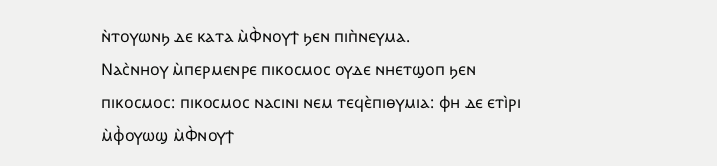ⲛ̀ⲧⲟⲩⲱⲛϧ ⲇⲉ ⲕⲁⲧⲁ ⲙ̀Ⲫ̀ⲛⲟⲩϯ ϧⲉⲛ ⲡⲓⲡ̀ⲛⲉⲩⲙⲁ.
Ⲛⲁⲥ̀ⲛⲏⲟⲩ ⲙ̀ⲡⲉⲣⲙⲉⲛⲣⲉ ⲡⲓⲕⲟⲥⲙⲟⲥ ⲟⲩⲇⲉ ⲛⲏⲉⲧϣⲟⲡ ϧⲉⲛ ⲡⲓⲕⲟⲥⲙⲟⲥ: ⲡⲓⲕⲟⲥⲙⲟⲥ ⲛⲁⲥⲓⲛⲓ ⲛⲉⲙ ⲧⲉϥⲉ̀ⲡⲓⲑⲩⲙⲓⲁ: ⲫⲏ ⲇⲉ ⲉⲧⲓ̀ⲣⲓ ⲙ̀ⲫ̀ⲟⲩⲱϣ ⲙ̀Ⲫ̀ⲛⲟⲩϯ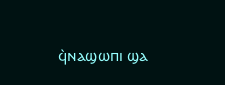ϥ̀ⲛⲁϣⲱⲡⲓ ϣⲁ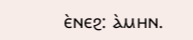ⲉ̀ⲛⲉϩ: ⲁ̀ⲙⲏⲛ.